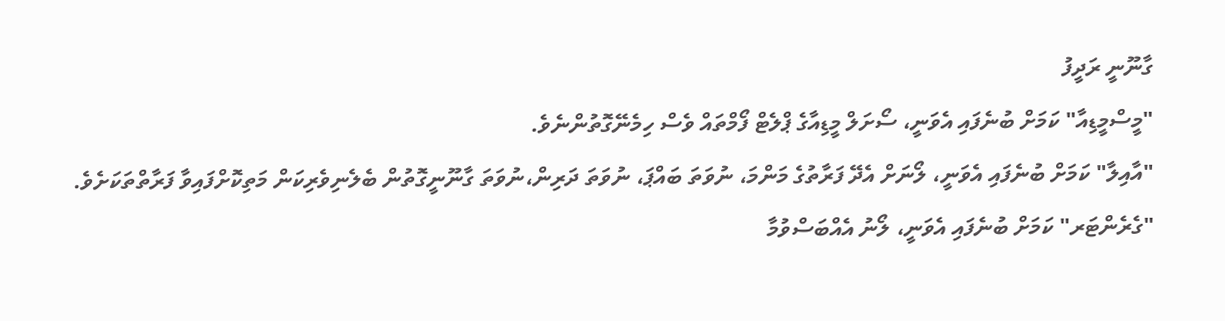ގާނޫނީ ރަދީފު
"މީސްމީޑިއާ" ކަމަށް ބުނެފައި އެވަނީ، ސޯށަލް މީޑިއާގެ ޕްލެޓް ފޯމްތައް ވެސް ހިމެނޭގޮތުންނެވެ.
"އާއިލާ" ކަމަށް ބުނެފައި އެވަނީ، ލޯނަށް އެދޭ ފަރާތުގެ މަންމަ، ނުވަތަ ބައްޕަ، ނުވަތަ ދަރިން،ނުވަތަ ގާނޫނީގޮތުން ބެލެނިވެރިކަން މަތިކޮށްފައިވާ ފަރާތްތަކަށެވެ.
"ގެރެންޓަރ" ކަމަށް ބުނެފައި އެވަނީ، ލޯނު އެއްބަސްވުމާ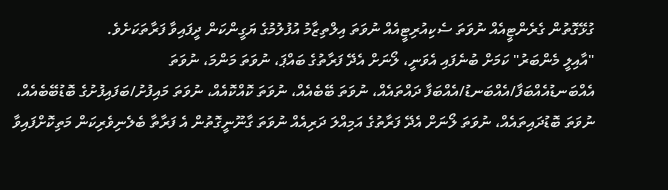ގުޅޭގޮތުން ގެރެންޓީއެއް ނުވަތަ ސެކިއުރިޓީއެއް ނުވަތަ އިލްތިޒާމު އުފުލުމުގެ ޔަގީންކަން ދީފައިވާ ފަރާތަކަށެވެ.
"އާއިލީ މެންބަރު" ކަމަށް ބުނެފައި އެވަނީ، ލޯނަށް އެދޭ ފަރާތުގެ ބައްޕަ، ނުވަތަ މަންމަ، ނުވަތަ އެއްބަނޑުއެއްބަފާ/އެއްބަނޑު/އެއްބަފާ ދައްތައެއް، ނުވަތަ ބޭބެއެއް، ނުވަތަ ކޮއްކޮއެއް، ނުވަތަ މައިފުށު/ބަފައިފުށުގެ ބޮޑުބޭބެއެއް، ނުވަތަ ބޮޑުދައިތައެއް، ނުވަތަ ލޯނަށް އެދޭ ފަރާތުގެ އަމިއްލަ ދަރިއެއް ނުވަތަ ގާނޫނީގޮތުން އެ ފަރާތާ ބެލެނިވެރިކަން މަތިކޮށްފައިވާ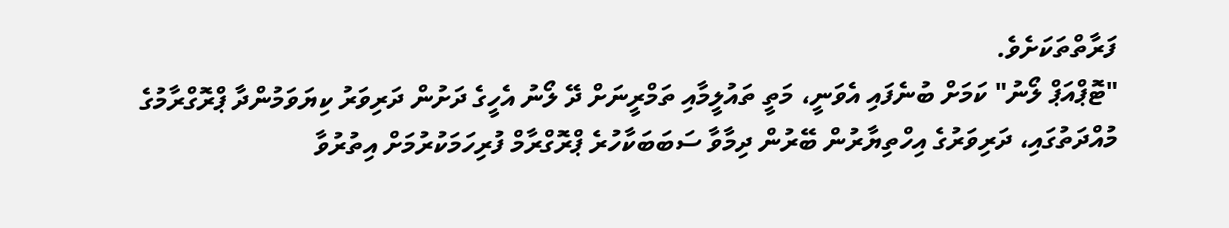ފަރާތްތަކަށެވެ.
"ޓޮޕްއަޕް ލޯނު" ކަމަށް ބުނެފައި އެވަނީ، މަތީ ތައުލީމާއި ތަމްރީނަށް ދޭ ލޯނު އެހީގެ ދަށުން ދަރިވަރު ކިޔަވަމުންދާ ޕްރޮގްރާމުގެ މުއްދަތުގައި، ދަރިވަރުގެ އިހްތިޔާރުން ބޭރުން ދިމާވާ ސަބަބަކާހުރެ ޕްރޮގްރާމް ފުރިހަމަކުރުމަށް އިތުރުވާ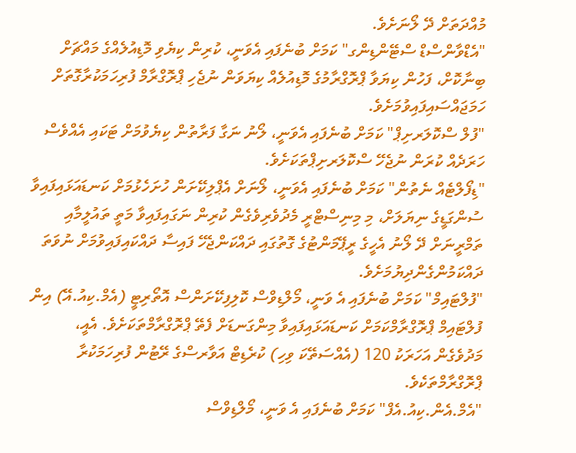މުއްދަތަށް ދޭ ލޯނަށެވެ.
"އެޑްވާންސްޑް ސްޓޭންޑިންގ" ކަމަށް ބުނެފައި އެވަނީ، ކުރިން ކިޔެވި މޮޑިއުލެއްގެ މައްޗަށް ބިނާކޮށް، ފަހުން ކިޔަވާ ޕްރޮގްރާމުގެ މޮޑިއުލެއް ކިޔަވަން ނުޖެހި ޕްރޮގްރާމް ފުރިހަމަކުރާގޮތަށް ހަމަޖައްސައިފައިވުމަށެވެ.
"ފުލް ސްކޮލަރށިޕް" ކަމަށް ބުނެފައި އެވަނީ، ލޯނު ނަގާ ފަރާތުން ކިޔެވުމަށް ޓަކައި އެއްވެސް ހަރަދެއް ކުރަން ނުޖެހޭ ސްކޮލަރށިޕްތަކަށެވެ.
"ޑިފޯލްޓެއް ނެތުން" ކަމަށް ބުނެފައި އެވަނީ، ލޯނަށް އެޕްލިކޭށަން ހުށަހެޅުމަށް ކަނޑައަޅައިފައިވާ ސުންގަޑީގެ ނިޔަލަށް، މި މިނިސްޓްރީ މެދުވެރިވެގެން ކުރިން ނަގައިފައިވާ މަތީ ތައުލީމާއި ތަމްރީނަށް ދޭ ލޯނު އެހީގެ ރީޕޭމަންޓުގެ ގޮތުގައި ދައްކަންޖެހޭ ފައިސާ ދައްކައިފައިވުމަށް ނުވަތަ ދައްކަމުންގެންދިޔުމަށެވެ.
"ފުލްޓައިމް" ކަމަށް ބުނެފައި އެ ވަނީ، މޯލްޑިވްސް ކޮލިފިކޭށަންސް އޮތޯރިޓީ (އެމް.ކިއު.އޭ) އިން ފުލްޓައިމް ޕްރޮގްރާމްކަމަށް ކަނޑައަޅައިފައިވާ މިންގަނޑަށް ފެތޭ ޕްރޮގްރާމްތަކަށެވެ. އެއީ، މަދުވެގެން އަހަރަކު 120 (އެއްސަތޭކަ ވިހި) ކުރެޑިޓް އަވާރސްގެ ރޭޓުން ފުރިހަމަކުރާ ޕްރޮގްރާމްތަކެވެ.
"އެމް.އެން.ކިއު.އެފް" ކަމަށް ބުނެފައި އެ ވަނީ، މޯލްޑިވްސް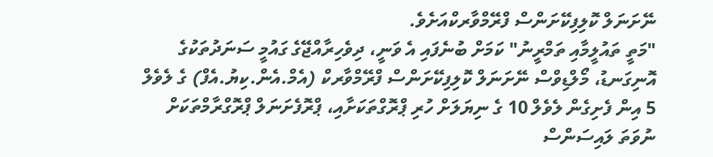ނޭށަނަލް ކޮލިފިކޭށަންސް ފްރޭމްވާރކްއަށެވެ.
"މަތީ ތައުލީމާއި ތަމްރީނު" ކަމަށް ބުނެފައި އެ ވަނީ، ދިވެހިރާއްޖޭގެ ގައުމީ ސަނަދުތަކުގެ އޮނިގަނޑު، މޯލްޑިވްސް ނޭށަނަލް ކޮލިފިކޭށަންސް ފްރޭމްވާރކް (އެމް.އެން.ކިޔު.އެފް) ގެ ލެވެލް 5 އިން ފެށިގެން ލެވެލް 10 ގެ ނިޔަލަށް ހުރި ޕްރޮގްތަކަށާއި، ޕްރޮފެށަނަލް ޕްރޮގްރާމްތަކަށް ނުވަތަ ލައިސަންސް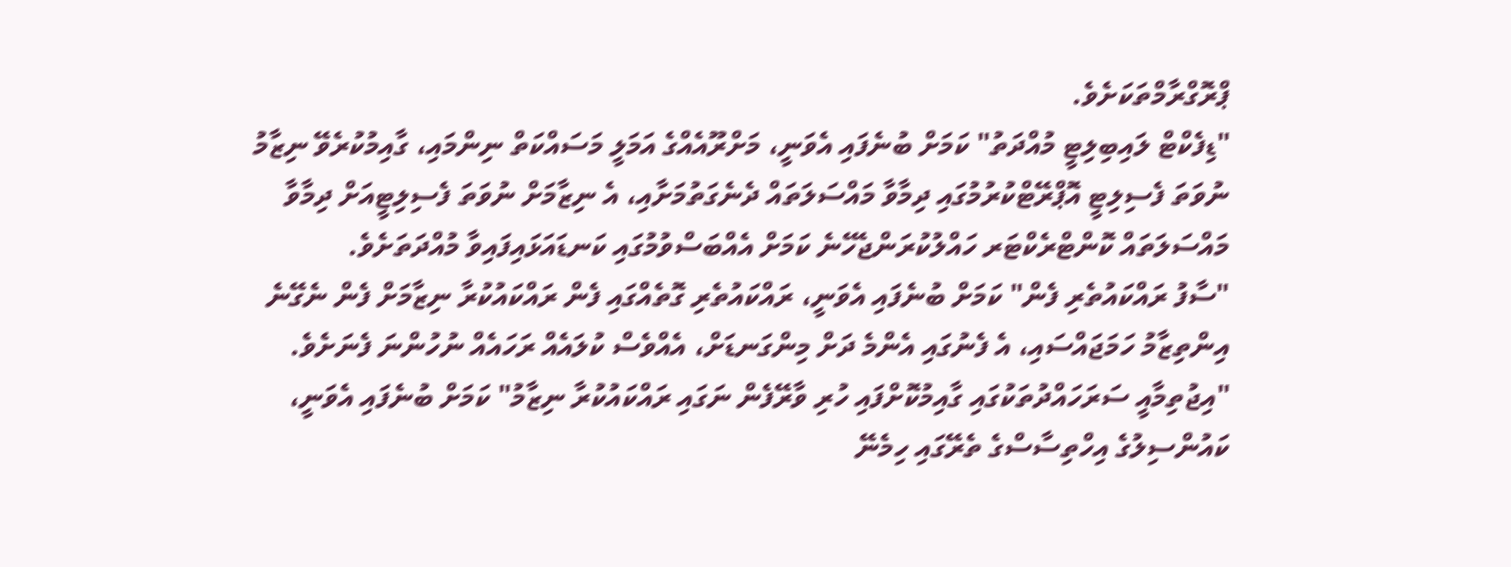ޕްރޮގްރާމްތަކަށެވެ.
"ޑިފެކްޓް ލައިބިލިޓީ މުއްދަތު" ކަމަށް ބުނެފައި އެވަނީ، މަށްރޫއެއްގެ އަމަލީ މަސައްކަތް ނިންމައި، ގާއިމުކުރެވޭ ނިޒާމު ނުވަތަ ފެސިލިޓީ އޮޕްރޭޓްކުރުމުގައި ދިމާވާ މައްސަލަތައް ދެނެގަތުމަށާއި، އެ ނިޒާމަށް ނުވަތަ ފެސިލިޓީއަށް ދިމާވާ މައްސަލަތައް ކޮންޓްރެކްޓަރ ހައްލުކުރަންޖެހޭނެ ކަމަށް އެއްބަސްވުމުގައި ކަނޑައަޅައިފައިވާ މުއްދަތަށެވެ.
"ސާފު ރައްކައުތެރި ފެން" ކަމަށް ބުނެފައި އެވަނީ، ރައްކައުތެރި ގޮތެއްގައި ފެން ރައްކައުކުރާ ނިޒާމަށް ފެން ނެގޭނެ އިންތިޒާމު ހަމަޖައްސައި، އެ ފެނުގައި އެންމެ ދަށް މިންގަނޑަށް، އެއްވެސް ކުލައެއް ރަހައެއް ނުހުންނަ ފެނަށެވެ.
"އިޖުތިމާއީ ސަރަހައްދުތަކުގައި ގާއިމުކޮށްފައި ހުރި ވާރޭފެން ނަގައި ރައްކައުކުރާ ނިޒާމު" ކަމަށް ބުނެފައި އެވަނީ، ކައުންސިލުގެ އިހްތިސާސްގެ ތެރޭގައި ހިމެނޭ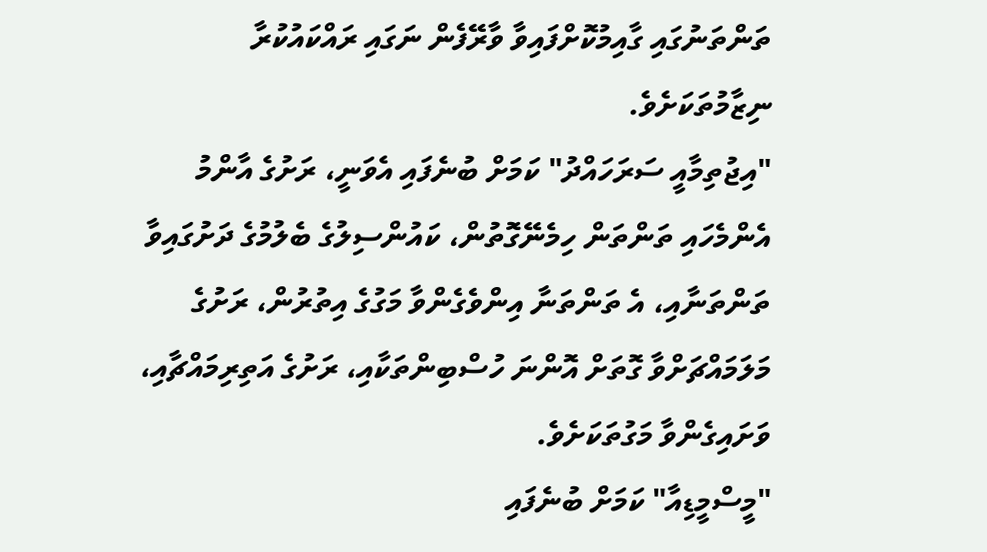ތަންތަނުގައި ގާއިމުކޮށްފައިވާ ވާރޭފެން ނަގައި ރައްކައުކުރާ ނިޒާމުތަކަށެވެ.
"އިޖުތިމާއީ ސަރަހައްދު" ކަމަށް ބުނެފައި އެވަނީ، ރަށުގެ އާންމު އެންމެހައި ތަންތަން ހިމެނޭގޮތުން، ކައުންސިލުގެ ބެލުމުގެ ދަށުގައިވާ ތަންތަނާއި، އެ ތަންތަނާ އިންވެގެންވާ މަގުގެ އިތުރުން، ރަށުގެ މަލަމައްޗަށްވާ ގޮތަށް އޮންނަ ހުސްބިންތަކާއި، ރަށުގެ އަތިރިމައްޗާއި، ވަށައިގެންވާ މަގުތަކަށެވެ.
"މީސްމީޑިއާ" ކަމަށް ބުނެފައި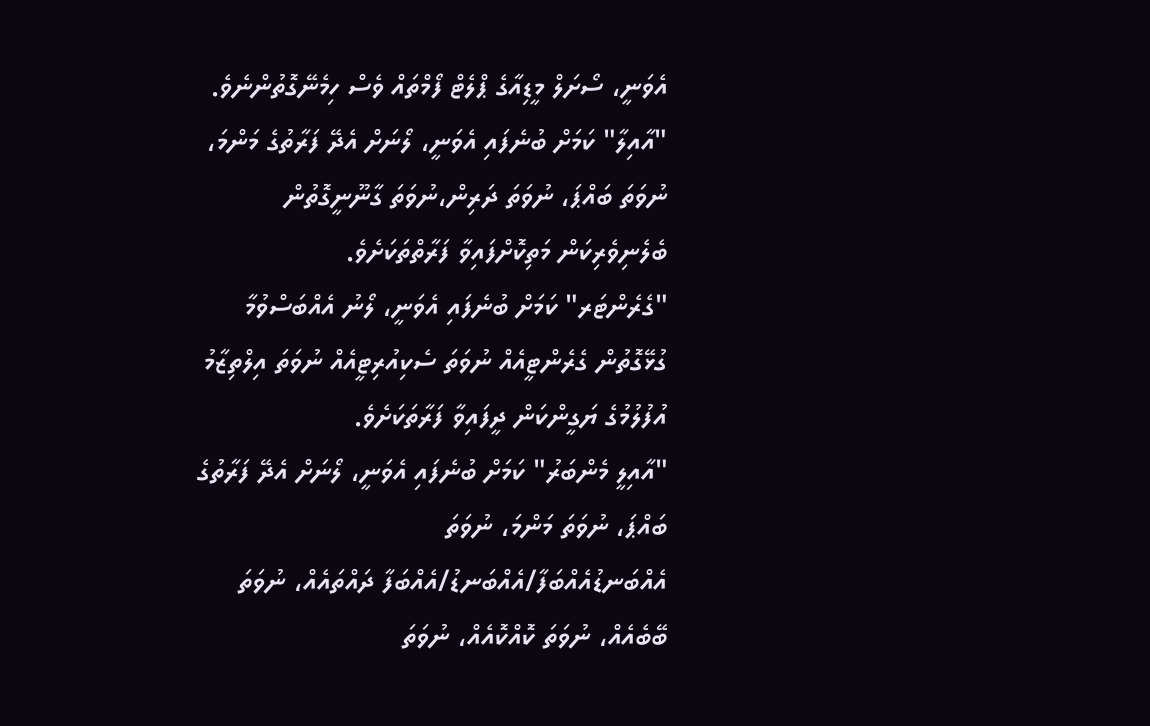އެވަނީ، ސޯށަލް މީޑިއާގެ ޕްލެޓް ފޯމްތައް ވެސް ހިމެނޭގޮތުންނެވެ.
"އާއިލާ" ކަމަށް ބުނެފައި އެވަނީ، ލޯނަށް އެދޭ ފަރާތުގެ މަންމަ، ނުވަތަ ބައްޕަ، ނުވަތަ ދަރިން،ނުވަތަ ގާނޫނީގޮތުން ބެލެނިވެރިކަން މަތިކޮށްފައިވާ ފަރާތްތަކަށެވެ.
"ގެރެންޓަރ" ކަމަށް ބުނެފައި އެވަނީ، ލޯނު އެއްބަސްވުމާ ގުޅޭގޮތުން ގެރެންޓީއެއް ނުވަތަ ސެކިއުރިޓީއެއް ނުވަތަ އިލްތިޒާމު އުފުލުމުގެ ޔަގީންކަން ދީފައިވާ ފަރާތަކަށެވެ.
"އާއިލީ މެންބަރު" ކަމަށް ބުނެފައި އެވަނީ، ލޯނަށް އެދޭ ފަރާތުގެ ބައްޕަ، ނުވަތަ މަންމަ، ނުވަތަ އެއްބަނޑުއެއްބަފާ/އެއްބަނޑު/އެއްބަފާ ދައްތައެއް، ނުވަތަ ބޭބެއެއް، ނުވަތަ ކޮއްކޮއެއް، ނުވަތަ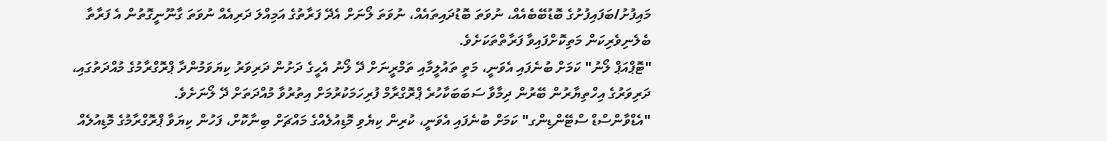މައިފުށު/ބަފައިފުށުގެ ބޮޑުބޭބެއެއް، ނުވަތަ ބޮޑުދައިތައެއް، ނުވަތަ ލޯނަށް އެދޭ ފަރާތުގެ އަމިއްލަ ދަރިއެއް ނުވަތަ ގާނޫނީގޮތުން އެ ފަރާތާ ބެލެނިވެރިކަން މަތިކޮށްފައިވާ ފަރާތްތަކަށެވެ.
"ޓޮޕްއަޕް ލޯނު" ކަމަށް ބުނެފައި އެވަނީ، މަތީ ތައުލީމާއި ތަމްރީނަށް ދޭ ލޯނު އެހީގެ ދަށުން ދަރިވަރު ކިޔަވަމުންދާ ޕްރޮގްރާމުގެ މުއްދަތުގައި، ދަރިވަރުގެ އިހްތިޔާރުން ބޭރުން ދިމާވާ ސަބަބަކާހުރެ ޕްރޮގްރާމް ފުރިހަމަކުރުމަށް އިތުރުވާ މުއްދަތަށް ދޭ ލޯނަށެވެ.
"އެޑްވާންސްޑް ސްޓޭންޑިންގ" ކަމަށް ބުނެފައި އެވަނީ، ކުރިން ކިޔެވި މޮޑިއުލެއްގެ މައްޗަށް ބިނާކޮށް، ފަހުން ކިޔަވާ ޕްރޮގްރާމުގެ މޮޑިއުލެއް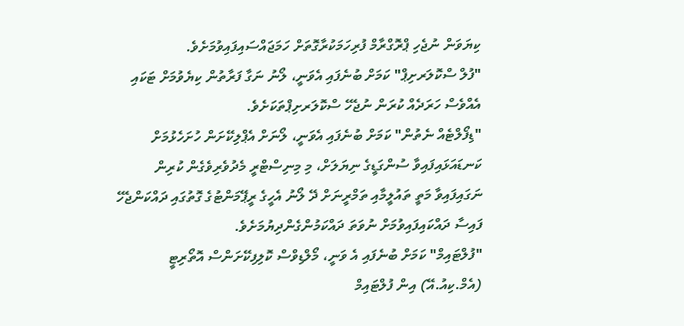ކިޔަވަން ނުޖެހި ޕްރޮގްރާމް ފުރިހަމަކުރާގޮތަށް ހަމަޖައްސައިފައިވުމަށެވެ.
"ފުލް ސްކޮލަރށިޕް" ކަމަށް ބުނެފައި އެވަނީ، ލޯނު ނަގާ ފަރާތުން ކިޔެވުމަށް ޓަކައި އެއްވެސް ހަރަދެއް ކުރަން ނުޖެހޭ ސްކޮލަރށިޕްތަކަށެވެ.
"ޑިފޯލްޓެއް ނެތުން" ކަމަށް ބުނެފައި އެވަނީ، ލޯނަށް އެޕްލިކޭށަން ހުށަހެޅުމަށް ކަނޑައަޅައިފައިވާ ސުންގަޑީގެ ނިޔަލަށް، މި މިނިސްޓްރީ މެދުވެރިވެގެން ކުރިން ނަގައިފައިވާ މަތީ ތައުލީމާއި ތަމްރީނަށް ދޭ ލޯނު އެހީގެ ރީޕޭމަންޓުގެ ގޮތުގައި ދައްކަންޖެހޭ ފައިސާ ދައްކައިފައިވުމަށް ނުވަތަ ދައްކަމުންގެންދިޔުމަށެވެ.
"ފުލްޓައިމް" ކަމަށް ބުނެފައި އެ ވަނީ، މޯލްޑިވްސް ކޮލިފިކޭށަންސް އޮތޯރިޓީ (އެމް.ކިއު.އޭ) އިން ފުލްޓައިމް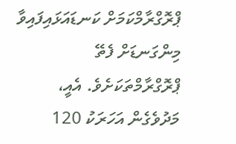ޕްރޮގްރާމްކަމަށް ކަނޑައަޅައިފައިވާ މިންގަނޑަށް ފެތޭ ޕްރޮގްރާމްތަކަށެވެ. އެއީ، މަދުވެގެން އަހަރަކު 120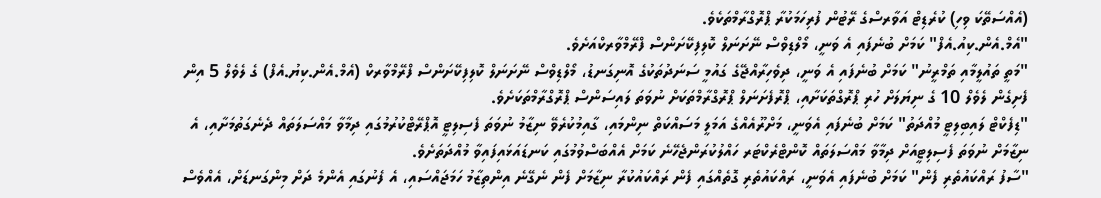(އެއްސަތޭކަ ވިހި) ކުރެޑިޓް އަވާރސްގެ ރޭޓުން ފުރިހަމަކުރާ ޕްރޮގްރާމްތަކެވެ.
"އެމް.އެން.ކިއު.އެފް" ކަމަށް ބުނެފައި އެ ވަނީ، މޯލްޑިވްސް ނޭށަނަލް ކޮލިފިކޭށަންސް ފްރޭމްވާރކްއަށެވެ.
"މަތީ ތައުލީމާއި ތަމްރީނު" ކަމަށް ބުނެފައި އެ ވަނީ، ދިވެހިރާއްޖޭގެ ގައުމީ ސަނަދުތަކުގެ އޮނިގަނޑު، މޯލްޑިވްސް ނޭށަނަލް ކޮލިފިކޭށަންސް ފްރޭމްވާރކް (އެމް.އެން.ކިޔު.އެފް) ގެ ލެވެލް 5 އިން ފެށިގެން ލެވެލް 10 ގެ ނިޔަލަށް ހުރި ޕްރޮގްތަކަށާއި، ޕްރޮފެށަނަލް ޕްރޮގްރާމްތަކަށް ނުވަތަ ލައިސަންސް ޕްރޮގްރާމްތަކަށެވެ.
"ޑިފެކްޓް ލައިބިލިޓީ މުއްދަތު" ކަމަށް ބުނެފައި އެވަނީ، މަށްރޫއެއްގެ އަމަލީ މަސައްކަތް ނިންމައި، ގާއިމުކުރެވޭ ނިޒާމު ނުވަތަ ފެސިލިޓީ އޮޕްރޭޓްކުރުމުގައި ދިމާވާ މައްސަލަތައް ދެނެގަތުމަށާއި، އެ ނިޒާމަށް ނުވަތަ ފެސިލިޓީއަށް ދިމާވާ މައްސަލަތައް ކޮންޓްރެކްޓަރ ހައްލުކުރަންޖެހޭނެ ކަމަށް އެއްބަސްވުމުގައި ކަނޑައަޅައިފައިވާ މުއްދަތަށެވެ.
"ސާފު ރައްކައުތެރި ފެން" ކަމަށް ބުނެފައި އެވަނީ، ރައްކައުތެރި ގޮތެއްގައި ފެން ރައްކައުކުރާ ނިޒާމަށް ފެން ނެގޭނެ އިންތިޒާމު ހަމަޖައްސައި، އެ ފެނުގައި އެންމެ ދަށް މިންގަނޑަށް، އެއްވެސް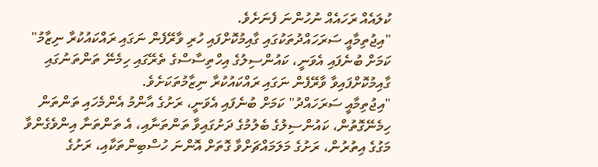ކުލައެއް ރަހައެއް ނުހުންނަ ފެނަށެވެ.
"އިޖުތިމާއީ ސަރަހައްދުތަކުގައި ގާއިމުކޮށްފައި ހުރި ވާރޭފެން ނަގައި ރައްކައުކުރާ ނިޒާމު" ކަމަށް ބުނެފައި އެވަނީ، ކައުންސިލުގެ އިހްތިސާސްގެ ތެރޭގައި ހިމެނޭ ތަންތަނުގައި ގާއިމުކޮށްފައިވާ ވާރޭފެން ނަގައި ރައްކައުކުރާ ނިޒާމުތަކަށެވެ.
"އިޖުތިމާއީ ސަރަހައްދު" ކަމަށް ބުނެފައި އެވަނީ، ރަށުގެ އާންމު އެންމެހައި ތަންތަން ހިމެނޭގޮތުން، ކައުންސިލުގެ ބެލުމުގެ ދަށުގައިވާ ތަންތަނާއި، އެ ތަންތަނާ އިންވެގެންވާ މަގުގެ އިތުރުން، ރަށުގެ މަލަމައްޗަށްވާ ގޮތަށް އޮންނަ ހުސްބިންތަކާއި، ރަށުގެ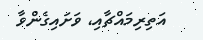އަތިރިމައްޗާއި، ވަށައިގެންވާ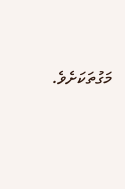މަގުތަކަށެވެ.